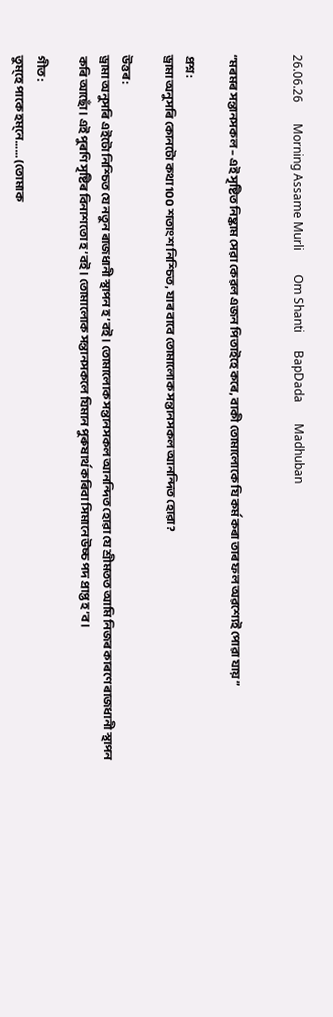26.06.26       Morning Assame Murli        Om Shanti      BapDada       Madhuban


“মৰমৰ সন্তানসকল – এই সৃষ্টিত নিষ্কাম সেৱা কেৱল এজন পিতাইহে কৰে, বাকী তোমালোকে যি কৰ্ম কৰা তাৰ ফল অৱশ্যেই পোৱা যায়”

প্ৰশ্ন:
ড্ৰামা অনুসৰি কোনটো কথা 100 শতাংশ নিশ্চিত, যাৰ বাবে তোমালোক সন্তানসকল আনন্দিত হোৱা?

উত্তৰ:
ড্ৰামা অনুসৰি এইটো নিশ্চিত যে নতুন ৰাজধানী স্থাপন হ’বই। তোমালোক সন্তানসকল আনন্দিত হোৱা যে শ্ৰীমতত আমি নিজৰ কাৰণে ৰাজধানী স্থাপন কৰি আছোঁ। এই পুৰণি সৃষ্টিৰ বিনাশতো হ’বই। তোমালোক সন্তানসকলে যিমান পুৰুষাৰ্থ কৰিবা সিমানে উচ্চ পদ প্ৰাপ্ত হ’ব।

গীত:
তুম্‌হে পাকে হম্‌নে…… (তোমাক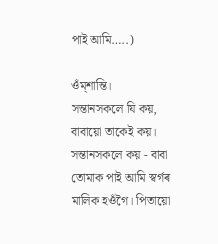পাই আমি…..)

ওঁম্শান্তি।
সন্তানসকলে যি কয়, বাবায়ো তাকেই কয়। সন্তানসকলে কয় - বাবা তোমাক পাই আমি স্বৰ্গৰ মালিক হওঁগৈ। পিতায়ো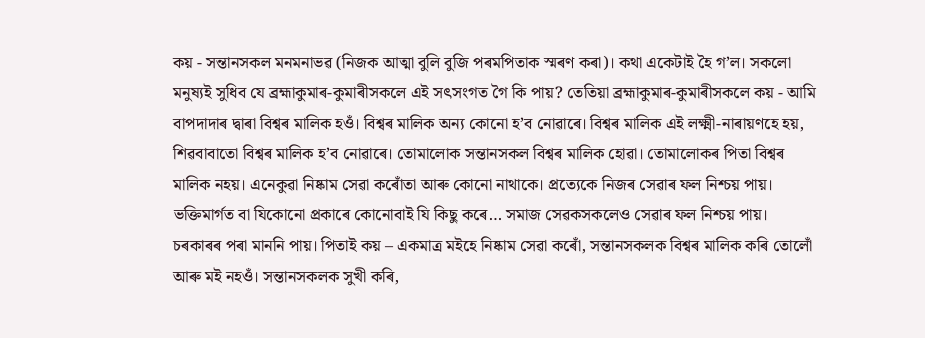কয় - সন্তানসকল মনমনাভৱ (নিজক আত্মা বুলি বুজি পৰমপিতাক স্মৰণ কৰা)। কথা একেটাই হৈ গ’ল। সকলো মনুষ্যই সুধিব যে ব্ৰহ্মাকুমাৰ-কুমাৰীসকলে এই সৎসংগত গৈ কি পায়? তেতিয়া ব্ৰহ্মাকুমাৰ-কুমাৰীসকলে কয় - আমি বাপদাদাৰ দ্বাৰা বিশ্বৰ মালিক হওঁ। বিশ্বৰ মালিক অন্য কোনো হ’ব নোৱাৰে। বিশ্বৰ মালিক এই লক্ষ্মী-নাৰায়ণহে হয়, শিৱবাবাতো বিশ্বৰ মালিক হ’ব নোৱাৰে। তোমালোক সন্তানসকল বিশ্বৰ মালিক হোৱা। তোমালোকৰ পিতা বিশ্বৰ মালিক নহয়। এনেকুৱা নিষ্কাম সেৱা কৰোঁতা আৰু কোনো নাথাকে। প্ৰত্যেকে নিজৰ সেৱাৰ ফল নিশ্চয় পায়। ভক্তিমাৰ্গত বা যিকোনো প্ৰকাৰে কোনোবাই যি কিছু কৰে… সমাজ সেৱকসকলেও সেৱাৰ ফল নিশ্চয় পায়। চৰকাৰৰ পৰা মাননি পায়। পিতাই কয় – একমাত্ৰ মইহে নিষ্কাম সেৱা কৰোঁ, সন্তানসকলক বিশ্বৰ মালিক কৰি তোলোঁ আৰু মই নহওঁ। সন্তানসকলক সুখী কৰি,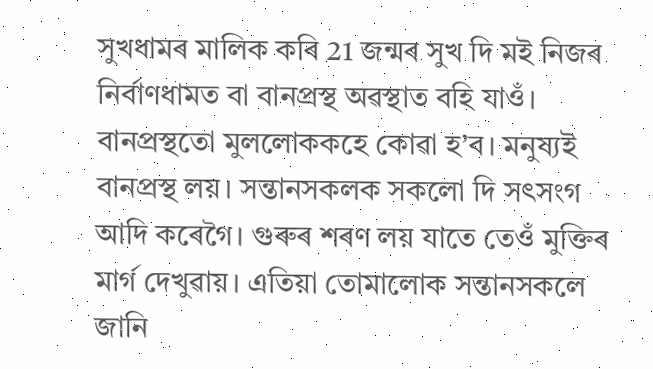সুখধামৰ মালিক কৰি 21 জন্মৰ সুখ দি মই নিজৰ নিৰ্বাণধামত বা বানপ্ৰস্থ অৱস্থাত বহি যাওঁ। বানপ্ৰস্থতো মুললোককহে কোৱা হ’ব। মনুষ্যই বানপ্ৰস্থ লয়। সন্তানসকলক সকলো দি সৎসংগ আদি কৰেগৈ। গুৰুৰ শৰণ লয় যাতে তেওঁ মুক্তিৰ মাৰ্গ দেখুৱায়। এতিয়া তোমালোক সন্তানসকলে জানি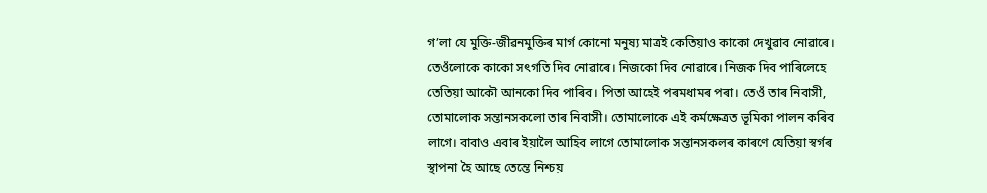গ’লা যে মুক্তি-জীৱনমুক্তিৰ মাৰ্গ কোনো মনুষ্য মাত্ৰই কেতিয়াও কাকো দেখুৱাব নোৱাৰে। তেওঁলোকে কাকো সৎগতি দিব নোৱাৰে। নিজকো দিব নোৱাৰে। নিজক দিব পাৰিলেহে তেতিয়া আকৌ আনকো দিব পাৰিব। পিতা আহেই পৰমধামৰ পৰা। তেওঁ তাৰ নিবাসী, তোমালোক সন্তানসকলো তাৰ নিবাসী। তোমালোকে এই কৰ্মক্ষেত্ৰত ভূমিকা পালন কৰিব লাগে। বাবাও এবাৰ ইয়ালৈ আহিব লাগে তোমালোক সন্তানসকলৰ কাৰণে যেতিয়া স্বৰ্গৰ স্থাপনা হৈ আছে তেন্তে নিশ্চয়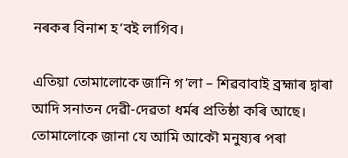নৰকৰ বিনাশ হ’বই লাগিব।

এতিয়া তোমালোকে জানি গ’লা – শিৱবাবাই ব্ৰহ্মাৰ দ্বাৰা আদি সনাতন দেৱী-দেৱতা ধৰ্মৰ প্ৰতিষ্ঠা কৰি আছে। তোমালোকে জানা যে আমি আকৌ মনুষ্যৰ পৰা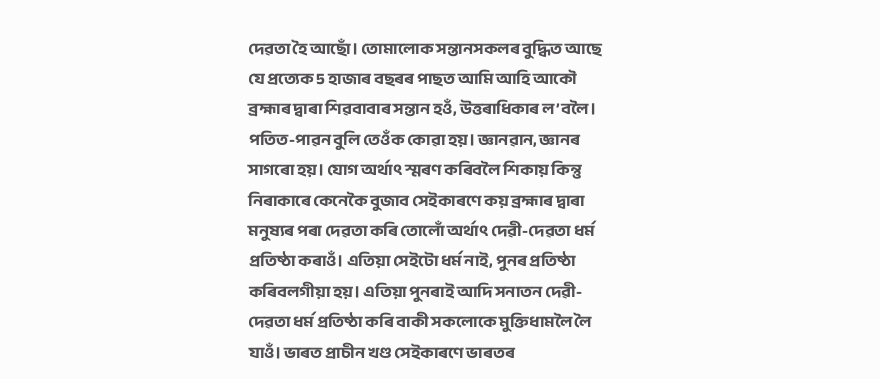দেৱতা হৈ আছোঁ। তোমালোক সন্তানসকলৰ বুদ্ধিত আছে যে প্ৰত্যেক 5 হাজাৰ বছৰৰ পাছত আমি আহি আকৌ ব্ৰহ্মাৰ দ্বাৰা শিৱবাবাৰ সন্তান হওঁ, উত্তৰাধিকাৰ ল’বলৈ। পতিত-পাৱন বুলি তেওঁক কোৱা হয়। জ্ঞানৱান, জ্ঞানৰ সাগৰো হয়। যোগ অৰ্থাৎ স্মৰণ কৰিবলৈ শিকায় কিন্তু নিৰাকাৰে কেনেকৈ বুজাব সেইকাৰণে কয় ব্ৰহ্মাৰ দ্বাৰা মনুষ্যৰ পৰা দেৱতা কৰি তোলোঁ অৰ্থাৎ দেৱী-দেৱতা ধৰ্ম প্ৰতিষ্ঠা কৰাওঁ। এতিয়া সেইটো ধৰ্ম নাই, পুনৰ প্ৰতিষ্ঠা কৰিবলগীয়া হয়। এতিয়া পুনৰাই আদি সনাতন দেৱী-দেৱতা ধৰ্ম প্ৰতিষ্ঠা কৰি বাকী সকলোকে মুক্তিধামলৈ লৈ যাওঁ। ভাৰত প্ৰাচীন খণ্ড সেইকাৰণে ভাৰতৰ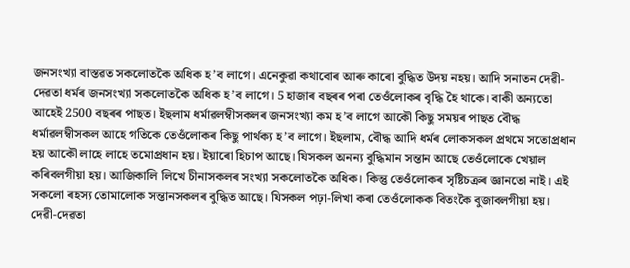জনসংখ্যা বাস্তৱত সকলোতকৈ অধিক হ’ব লাগে। এনেকুৱা কথাবোৰ আৰু কাৰো বুদ্ধিত উদয় নহয়। আদি সনাতন দেৱী-দেৱতা ধৰ্মৰ জনসংখ্যা সকলোতকৈ অধিক হ’ব লাগে। 5 হাজাৰ বছৰৰ পৰা তেওঁলোকৰ বৃদ্ধি হৈ থাকে। বাকী অন্যতো আহেই 2500 বছৰৰ পাছত। ইছলাম ধৰ্মাৱলম্বীসকলৰ জনসংখ্যা কম হ’ব লাগে আকৌ কিছু সময়ৰ পাছত বৌদ্ধ ধৰ্মাৱলম্বীসকল আহে গতিকে তেওঁলোকৰ কিছু পাৰ্থক্য হ’ব লাগে। ইছলাম, বৌদ্ধ আদি ধৰ্মৰ লোকসকল প্ৰথমে সতোপ্ৰধান হয় আকৌ লাহে লাহে তমোপ্ৰধান হয়। ইয়াৰো হিচাপ আছে। যিসকল অনন্য বুদ্ধিমান সন্তান আছে তেওঁলোকে খেয়াল কৰিবলগীয়া হয়। আজিকালি লিখে চীনাসকলৰ সংখ্যা সকলোতকৈ অধিক। কিন্তু তেওঁলোকৰ সৃষ্টিচক্ৰৰ জ্ঞানতো নাই। এই সকলো ৰহস্য তোমালোক সন্তানসকলৰ বুদ্ধিত আছে। যিসকল পঢ়া-লিখা কৰা তেওঁলোকক বিতংকৈ বুজাবলগীয়া হয়। দেৱী-দেৱতা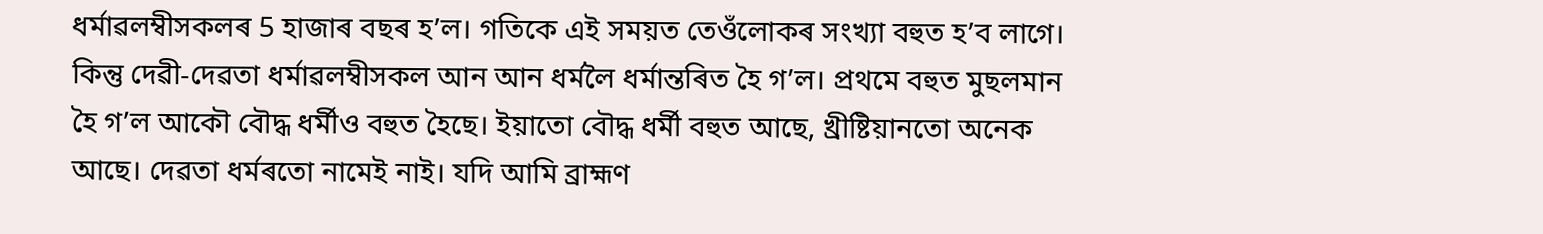ধৰ্মাৱলম্বীসকলৰ 5 হাজাৰ বছৰ হ’ল। গতিকে এই সময়ত তেওঁলোকৰ সংখ্যা বহুত হ’ব লাগে। কিন্তু দেৱী-দেৱতা ধৰ্মাৱলম্বীসকল আন আন ধৰ্মলৈ ধৰ্মান্তৰিত হৈ গ’ল। প্ৰথমে বহুত মুছলমান হৈ গ’ল আকৌ বৌদ্ধ ধৰ্মীও বহুত হৈছে। ইয়াতো বৌদ্ধ ধৰ্মী বহুত আছে, খ্ৰীষ্টিয়ানতো অনেক আছে। দেৱতা ধৰ্মৰতো নামেই নাই। যদি আমি ব্ৰাহ্মণ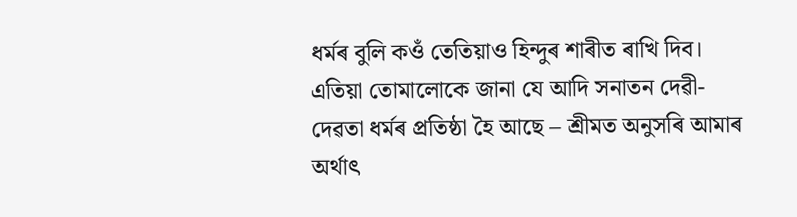ধৰ্মৰ বুলি কওঁ তেতিয়াও হিন্দুৰ শাৰীত ৰাখি দিব। এতিয়া তোমালোকে জানা যে আদি সনাতন দেৱী-দেৱতা ধৰ্মৰ প্ৰতিষ্ঠা হৈ আছে – শ্ৰীমত অনুসৰি আমাৰ অৰ্থাৎ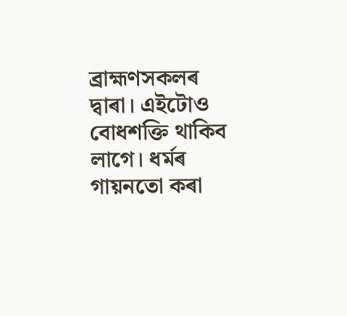ব্ৰাহ্মণসকলৰ দ্বাৰা। এইটোও বোধশক্তি থাকিব লাগে। ধৰ্মৰ গায়নতো কৰা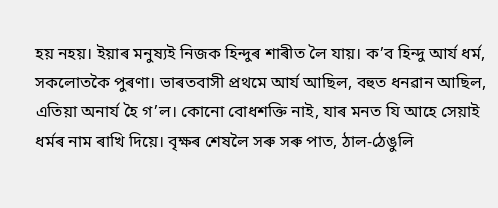হয় নহয়। ইয়াৰ মনুষ্যই নিজক হিন্দুৰ শাৰীত লৈ যায়। ক’ব হিন্দু আৰ্য ধৰ্ম, সকলোতকৈ পুৰণা। ভাৰতবাসী প্ৰথমে আৰ্য আছিল, বহুত ধনৱান আছিল, এতিয়া অনাৰ্য হৈ গ’ল। কোনো বোধশক্তি নাই, যাৰ মনত যি আহে সেয়াই ধৰ্মৰ নাম ৰাখি দিয়ে। বৃক্ষৰ শেষলৈ সৰু সৰু পাত, ঠাল-ঠেঙুলি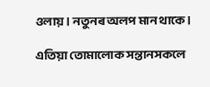ওলায়। নতুনৰ অলপ মান থাকে।

এতিয়া তোমালোক সন্তানসকলে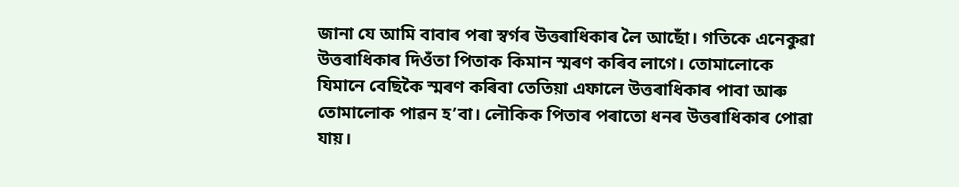জানা যে আমি বাবাৰ পৰা স্বৰ্গৰ উত্তৰাধিকাৰ লৈ আছোঁ। গতিকে এনেকুৱা উত্তৰাধিকাৰ দিওঁতা পিতাক কিমান স্মৰণ কৰিব লাগে। তোমালোকে যিমানে বেছিকৈ স্মৰণ কৰিবা তেতিয়া এফালে উত্তৰাধিকাৰ পাবা আৰু তোমালোক পাৱন হ’বা। লৌকিক পিতাৰ পৰাতো ধনৰ উত্তৰাধিকাৰ পোৱা যায়।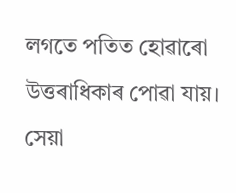লগতে পতিত হোৱাৰো উত্তৰাধিকাৰ পোৱা যায়। সেয়া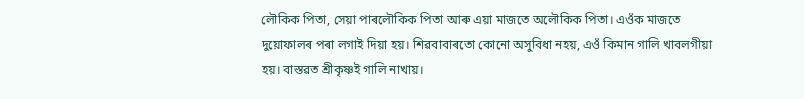লৌকিক পিতা, সেয়া পাৰলৌকিক পিতা আৰু এয়া মাজতে অলৌকিক পিতা। এওঁক মাজতে দুয়োফালৰ পৰা লগাই দিয়া হয়। শিৱবাবাৰতো কোনো অসুবিধা নহয়, এওঁ কিমান গালি খাবলগীয়া হয়। বাস্তৱত শ্ৰীকৃষ্ণই গালি নাখায়।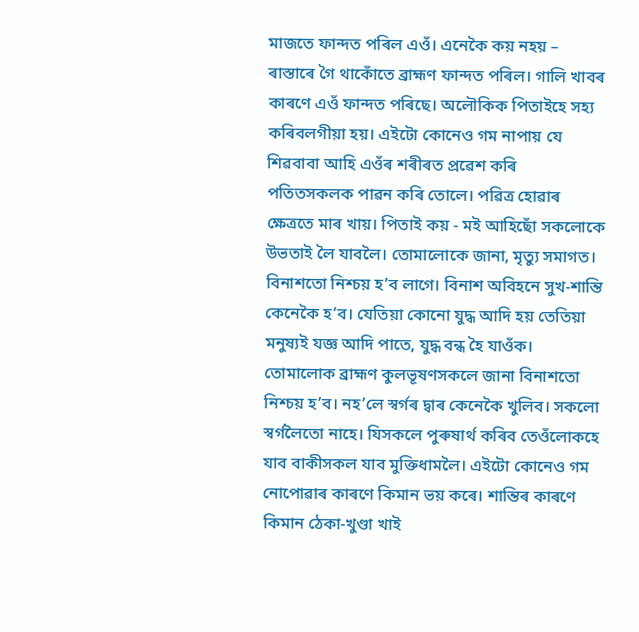মাজতে ফান্দত পৰিল এওঁ। এনেকৈ কয় নহয় – ৰাস্তাৰে গৈ থাকোঁতে ব্ৰাহ্মণ ফান্দত পৰিল। গালি খাবৰ কাৰণে এওঁ ফান্দত পৰিছে। অলৌকিক পিতাইহে সহ্য কৰিবলগীয়া হয়। এইটো কোনেও গম নাপায় যে শিৱবাবা আহি এওঁৰ শৰীৰত প্ৰৱেশ কৰি পতিতসকলক পাৱন কৰি তোলে। পৱিত্ৰ হোৱাৰ ক্ষেত্ৰতে মাৰ খায়। পিতাই কয় - মই আহিছোঁ সকলোকে উভতাই লৈ যাবলৈ। তোমালোকে জানা, মৃত্যু সমাগত। বিনাশতো নিশ্চয় হ’ব লাগে। বিনাশ অবিহনে সুখ-শান্তি কেনেকৈ হ’ব। যেতিয়া কোনো যুদ্ধ আদি হয় তেতিয়া মনুষ্যই যজ্ঞ আদি পাতে, যুদ্ধ বন্ধ হৈ যাওঁক। তোমালোক ব্ৰাহ্মণ কুলভূষণসকলে জানা বিনাশতো নিশ্চয় হ’ব। নহ’লে স্বৰ্গৰ দ্বাৰ কেনেকৈ খুলিব। সকলো স্বৰ্গলৈতো নাহে। যিসকলে পুৰুষাৰ্থ কৰিব তেওঁলোকহে যাব বাকীসকল যাব মুক্তিধামলৈ। এইটো কোনেও গম নোপোৱাৰ কাৰণে কিমান ভয় কৰে। শান্তিৰ কাৰণে কিমান ঠেকা-খুণ্ডা খাই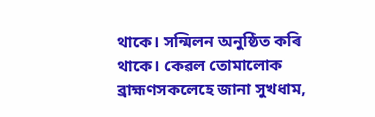থাকে। সন্মিলন অনুষ্ঠিত কৰি থাকে। কেৱল তোমালোক ব্ৰাহ্মণসকলেহে জানা সুখধাম,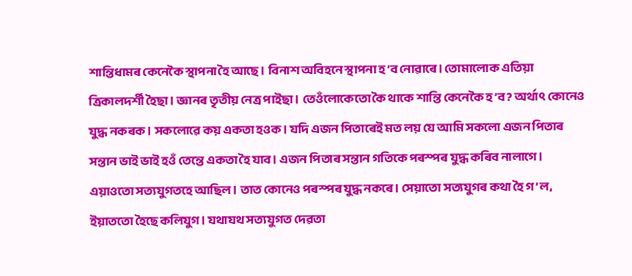শান্তিধামৰ কেনেকৈ স্থাপনা হৈ আছে। বিনাশ অবিহনে স্থাপনা হ’ব নোৱাৰে। তোমালোক এতিয়া ত্ৰিকালদৰ্শী হৈছা। জ্ঞানৰ তৃতীয় নেত্ৰ পাইছা। তেওঁলোকেতো কৈ থাকে শান্তি কেনেকৈ হ’ব? অৰ্থাৎ কোনেও যুদ্ধ নকৰক। সকলোৱে কয় একতা হওক। যদি এজন পিতাৰেই মত লয় যে আমি সকলো এজন পিতাৰ সন্তান ভাই ভাই হওঁ তেন্তে একতা হৈ যাব। এজন পিতাৰ সন্তান গতিকে পৰস্পৰ যুদ্ধ কৰিব নালাগে। এয়াওতো সত্যযুগতহে আছিল। তাত কোনেও পৰস্পৰ যুদ্ধ নকৰে। সেয়াতো সত্যযুগৰ কথা হৈ গ’ল, ইয়াততো হৈছে কলিযুগ। যথাযথ সত্যযুগত দেৱতা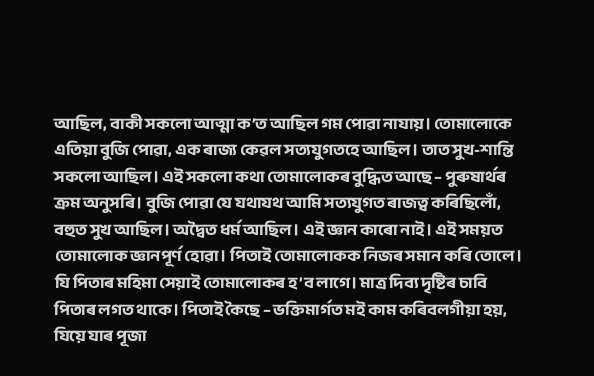আছিল, বাকী সকলো আত্মা ক’ত আছিল গম পোৱা নাযায়। তোমালোকে এতিয়া বুজি পোৱা, এক ৰাজ্য কেৱল সত্যযুগতহে আছিল। তাত সুখ-শান্তি সকলো আছিল। এই সকলো কথা তোমালোকৰ বুদ্ধিত আছে – পুৰুষাৰ্থৰ ক্ৰম অনুসৰি। বুজি পোৱা যে যথাযথ আমি সত্যযুগত ৰাজত্ব কৰিছিলোঁ, বহুত সুখ আছিল। অদ্বৈত ধৰ্ম আছিল। এই জ্ঞান কাৰো নাই। এই সময়ত তোমালোক জ্ঞানপূৰ্ণ হোৱা। পিতাই তোমালোকক নিজৰ সমান কৰি তোলে। যি পিতাৰ মহিমা সেয়াই তোমালোকৰ হ’ব লাগে। মাত্ৰ দিব্য দৃষ্টিৰ চাবি পিতাৰ লগত থাকে। পিতাই কৈছে – ভক্তিমাৰ্গত মই কাম কৰিবলগীয়া হয়, যিয়ে যাৰ পূজা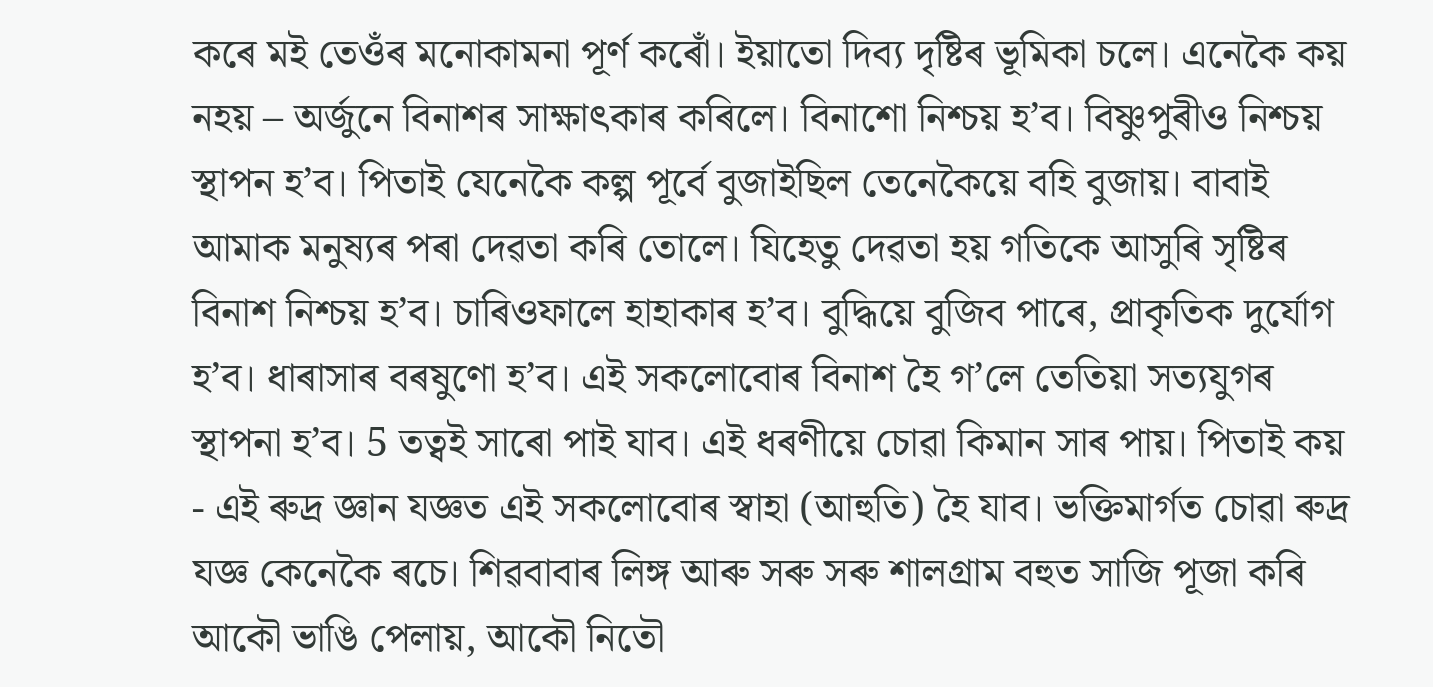কৰে মই তেওঁৰ মনোকামনা পূৰ্ণ কৰোঁ। ইয়াতো দিব্য দৃষ্টিৰ ভূমিকা চলে। এনেকৈ কয় নহয় – অৰ্জুনে বিনাশৰ সাক্ষাৎকাৰ কৰিলে। বিনাশো নিশ্চয় হ’ব। বিষ্ণুপুৰীও নিশ্চয় স্থাপন হ’ব। পিতাই যেনেকৈ কল্প পূৰ্বে বুজাইছিল তেনেকৈয়ে বহি বুজায়। বাবাই আমাক মনুষ্যৰ পৰা দেৱতা কৰি তোলে। যিহেতু দেৱতা হয় গতিকে আসুৰি সৃষ্টিৰ বিনাশ নিশ্চয় হ’ব। চাৰিওফালে হাহাকাৰ হ’ব। বুদ্ধিয়ে বুজিব পাৰে, প্ৰাকৃতিক দুৰ্যোগ হ’ব। ধাৰাসাৰ বৰষুণো হ’ব। এই সকলোবোৰ বিনাশ হৈ গ’লে তেতিয়া সত্যযুগৰ স্থাপনা হ’ব। 5 তত্বই সাৰো পাই যাব। এই ধৰণীয়ে চোৱা কিমান সাৰ পায়। পিতাই কয় - এই ৰুদ্ৰ জ্ঞান যজ্ঞত এই সকলোবোৰ স্বাহা (আহুতি) হৈ যাব। ভক্তিমাৰ্গত চোৱা ৰুদ্ৰ যজ্ঞ কেনেকৈ ৰচে। শিৱবাবাৰ লিঙ্গ আৰু সৰু সৰু শালগ্ৰাম বহুত সাজি পূজা কৰি আকৌ ভাঙি পেলায়, আকৌ নিতৌ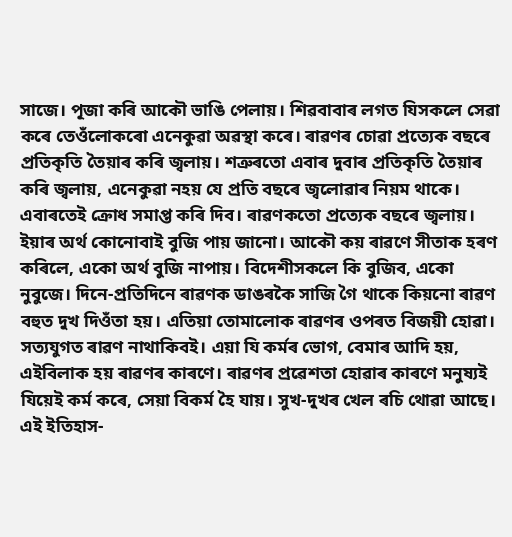সাজে। পূজা কৰি আকৌ ভাঙি পেলায়। শিৱবাবাৰ লগত যিসকলে সেৱা কৰে তেওঁলোকৰো এনেকুৱা অৱস্থা কৰে। ৰাৱণৰ চোৱা প্ৰত্যেক বছৰে প্ৰতিকৃতি তৈয়াৰ কৰি জ্বলায়। শত্ৰুৰতো এবাৰ দুবাৰ প্ৰতিকৃতি তৈয়াৰ কৰি জ্বলায়, এনেকুৱা নহয় যে প্ৰতি বছৰে জ্বলোৱাৰ নিয়ম থাকে। এবাৰতেই ক্ৰোধ সমাপ্ত কৰি দিব। ৰাৱণকতো প্ৰত্যেক বছৰে জ্বলায়। ইয়াৰ অৰ্থ কোনোবাই বুজি পায় জানো। আকৌ কয় ৰাৱণে সীতাক হৰণ কৰিলে, একো অৰ্থ বুজি নাপায়। বিদেশীসকলে কি বুজিব, একো নুবুজে। দিনে-প্ৰতিদিনে ৰাৱণক ডাঙৰকৈ সাজি গৈ থাকে কিয়নো ৰাৱণ বহুত দুখ দিওঁতা হয়। এতিয়া তোমালোক ৰাৱণৰ ওপৰত বিজয়ী হোৱা। সত্যযুগত ৰাৱণ নাথাকিবই। এয়া যি কৰ্মৰ ভোগ, বেমাৰ আদি হয়, এইবিলাক হয় ৰাৱণৰ কাৰণে। ৰাৱণৰ প্ৰৱেশতা হোৱাৰ কাৰণে মনুষ্যই যিয়েই কৰ্ম কৰে, সেয়া বিকৰ্ম হৈ যায়। সুখ-দুখৰ খেল ৰচি থোৱা আছে। এই ইতিহাস-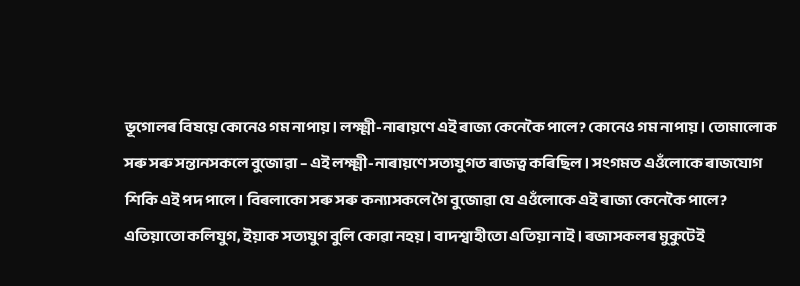ভূগোলৰ বিষয়ে কোনেও গম নাপায়। লক্ষ্মী-নাৰায়ণে এই ৰাজ্য কেনেকৈ পালে? কোনেও গম নাপায়। তোমালোক সৰু সৰু সন্তানসকলে বুজোৱা – এই লক্ষ্মী-নাৰায়ণে সত্যযুগত ৰাজত্ব কৰিছিল। সংগমত এওঁলোকে ৰাজযোগ শিকি এই পদ পালে। বিৰলাকো সৰু সৰু কন্যাসকলে গৈ বুজোৱা যে এওঁলোকে এই ৰাজ্য কেনেকৈ পালে? এতিয়াতো কলিযুগ, ইয়াক সত্যযুগ বুলি কোৱা নহয়। বাদশ্বাহীতো এতিয়া নাই। ৰজাসকলৰ মুকুটেই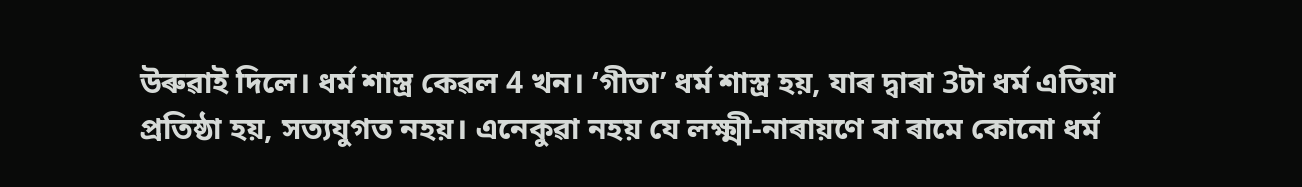উৰুৱাই দিলে। ধৰ্ম শাস্ত্ৰ কেৱল 4 খন। ‘গীতা’ ধৰ্ম শাস্ত্ৰ হয়, যাৰ দ্বাৰা 3টা ধৰ্ম এতিয়া প্ৰতিষ্ঠা হয়, সত্যযুগত নহয়। এনেকুৱা নহয় যে লক্ষ্মী-নাৰায়ণে বা ৰামে কোনো ধৰ্ম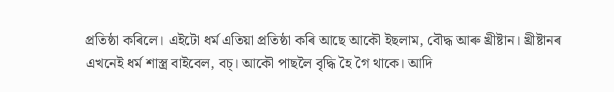প্ৰতিষ্ঠা কৰিলে। এইটো ধৰ্ম এতিয়া প্ৰতিষ্ঠা কৰি আছে আকৌ ইছলাম, বৌদ্ধ আৰু খ্ৰীষ্টান। খ্ৰীষ্টানৰ এখনেই ধৰ্ম শাস্ত্ৰ বাইবেল, বচ্‌। আকৌ পাছলৈ বৃদ্ধি হৈ গৈ থাকে। আদি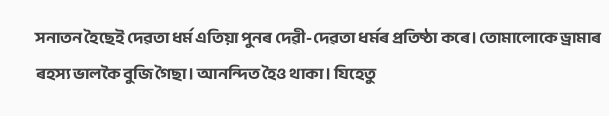সনাতন হৈছেই দেৱতা ধৰ্ম এতিয়া পুনৰ দেৱী-দেৱতা ধৰ্মৰ প্ৰতিষ্ঠা কৰে। তোমালোকে ড্ৰামাৰ ৰহস্য ভালকৈ বুজি গৈছা। আনন্দিত হৈও থাকা। যিহেতু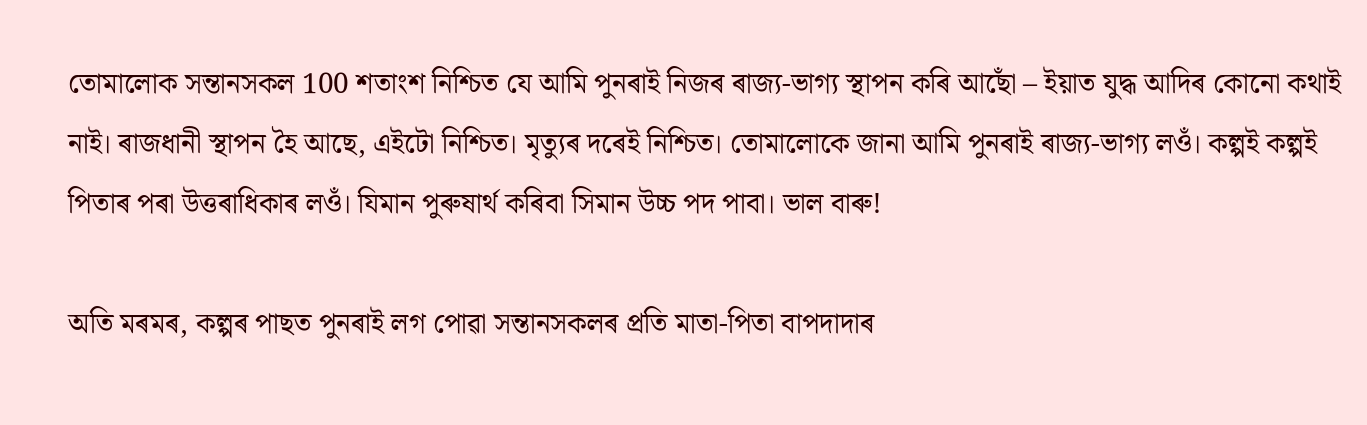তোমালোক সন্তানসকল 100 শতাংশ নিশ্চিত যে আমি পুনৰাই নিজৰ ৰাজ্য-ভাগ্য স্থাপন কৰি আছোঁ – ইয়াত যুদ্ধ আদিৰ কোনো কথাই নাই। ৰাজধানী স্থাপন হৈ আছে, এইটো নিশ্চিত। মৃত্যুৰ দৰেই নিশ্চিত। তোমালোকে জানা আমি পুনৰাই ৰাজ্য-ভাগ্য লওঁ। কল্পই কল্পই পিতাৰ পৰা উত্তৰাধিকাৰ লওঁ। যিমান পুৰুষাৰ্থ কৰিবা সিমান উচ্চ পদ পাবা। ভাল বাৰু!

অতি মৰমৰ, কল্পৰ পাছত পুনৰাই লগ পোৱা সন্তানসকলৰ প্ৰতি মাতা-পিতা বাপদাদাৰ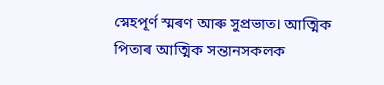স্নেহপূৰ্ণ স্মৰণ আৰু সুপ্ৰভাত। আত্মিক পিতাৰ আত্মিক সন্তানসকলক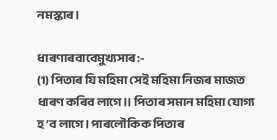নমস্কাৰ।

ধাৰণাৰবাবেমুখ্যসাৰ:-
(1) পিতাৰ যি মহিমা সেই মহিমা নিজৰ মাজত ধাৰণ কৰিব লাগে।। পিতাৰ সমান মহিমা যোগ্য হ’ব লাগে। পাৰলৌকিক পিতাৰ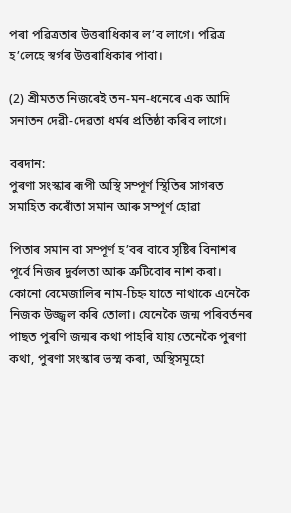পৰা পৱিত্ৰতাৰ উত্তৰাধিকাৰ ল’ব লাগে। পৱিত্ৰ হ’লেহে স্বৰ্গৰ উত্তৰাধিকাৰ পাবা।

(2) শ্ৰীমতত নিজৰেই তন-মন-ধনেৰে এক আদি সনাতন দেৱী-দেৱতা ধৰ্মৰ প্ৰতিষ্ঠা কৰিব লাগে।

বৰদান:
পুৰণা সংস্কাৰ ৰূপী অস্থি সম্পূৰ্ণ স্থিতিৰ সাগৰত সমাহিত কৰোঁতা সমান আৰু সম্পূৰ্ণ হোৱা

পিতাৰ সমান বা সম্পূৰ্ণ হ’বৰ বাবে সৃষ্টিৰ বিনাশৰ পূৰ্বে নিজৰ দুৰ্বলতা আৰু ত্ৰুটিবোৰ নাশ কৰা। কোনো বেমেজালিৰ নাম-চিহ্ন যাতে নাথাকে এনেকৈ নিজক উজ্জ্বল কৰি তোলা। যেনেকৈ জন্ম পৰিবৰ্তনৰ পাছত পুৰণি জন্মৰ কথা পাহৰি যায় তেনেকৈ পুৰণা কথা, পুৰণা সংস্কাৰ ভস্ম কৰা, অস্থিসমূহো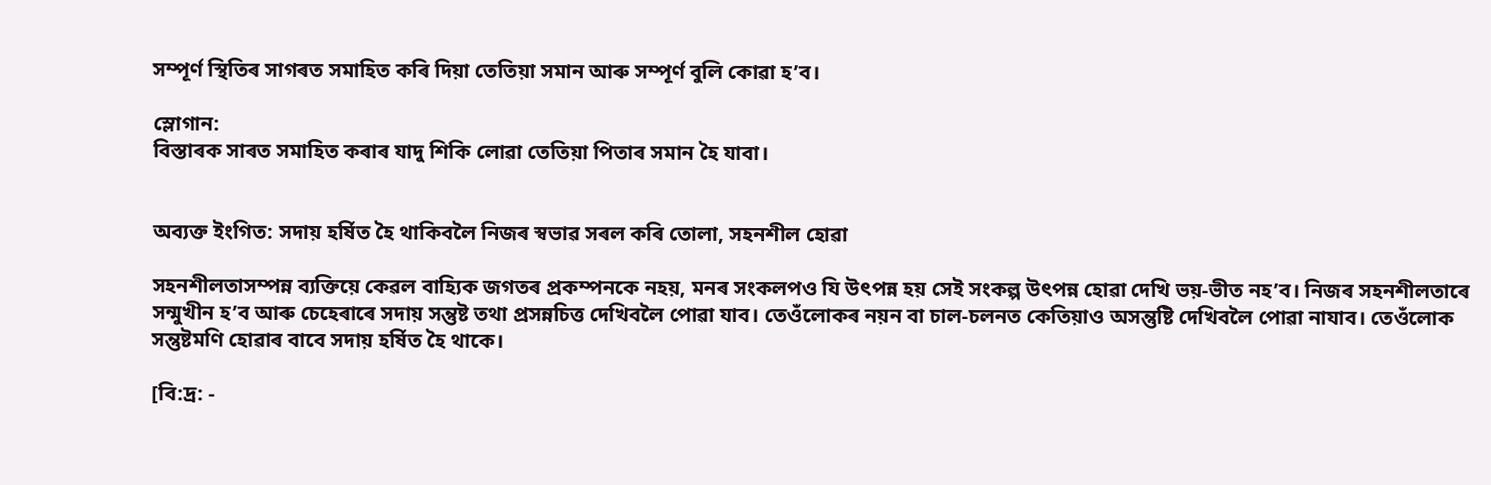সম্পূৰ্ণ স্থিতিৰ সাগৰত সমাহিত কৰি দিয়া তেতিয়া সমান আৰু সম্পূৰ্ণ বুলি কোৱা হ’ব।

স্লোগান:
বিস্তাৰক সাৰত সমাহিত কৰাৰ যাদু শিকি লোৱা তেতিয়া পিতাৰ সমান হৈ যাবা।


অব্যক্ত ইংগিত: সদায় হৰ্ষিত হৈ থাকিবলৈ নিজৰ স্বভাৱ সৰল কৰি তোলা, সহনশীল হোৱা

সহনশীলতাসম্পন্ন ব্যক্তিয়ে কেৱল বাহ্যিক জগতৰ প্ৰকম্পনকে নহয়, মনৰ সংকলপও যি উৎপন্ন হয় সেই সংকল্প উৎপন্ন হোৱা দেখি ভয়-ভীত নহ’ব। নিজৰ সহনশীলতাৰে সন্মুখীন হ’ব আৰু চেহেৰাৰে সদায় সন্তুষ্ট তথা প্ৰসন্নচিত্ত দেখিবলৈ পোৱা যাব। তেওঁলোকৰ নয়ন বা চাল-চলনত কেতিয়াও অসন্তুষ্টি দেখিবলৈ পোৱা নাযাব। তেওঁলোক সন্তুষ্টমণি হোৱাৰ বাবে সদায় হৰ্ষিত হৈ থাকে।

[বি:দ্ৰ: -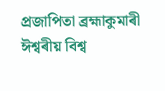প্ৰজাপিতা ব্ৰহ্মাকুমাৰী ঈশ্বৰীয় বিশ্ব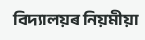বিদ্যালয়ৰ নিয়মীয়া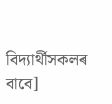বিদ্যাৰ্থীসকলৰ বাবে]